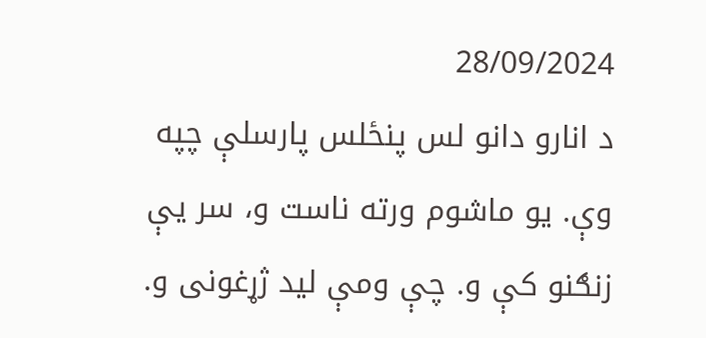28/09/2024
د انارو دانو لس پنځلس پارسلې چپه وې. یو ماشوم ورته ناست و، سر یې زنګنو کې و. چې ومې لید ژړغونی و.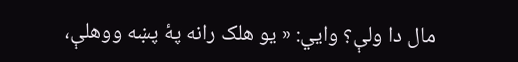مال دا ولې؟ وايي: « یو هلک رانه پهٔ پښه ووهلې،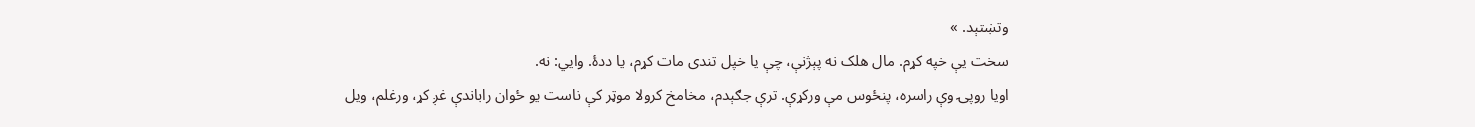وتښتېد. »
سخت یې خپه کړم. مال هلک نه پېژنې، چې یا خپل تندی مات کړم، یا ددهٔ. وايي: نه.
اویا روپۍ وې راسره، پنځوس مې ورکړې. ترې جګېدم، مخامخ کرولا موټر کې ناست یو ځوان راباندې غږ کړ، ورغلم، ویل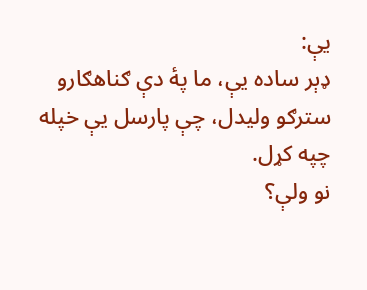یې:
ډېر ساده یې، ما پهٔ دې ګناهګارو سترګو ولیدل، چې پارسل یې خپله چپه کړل.
نو ولې؟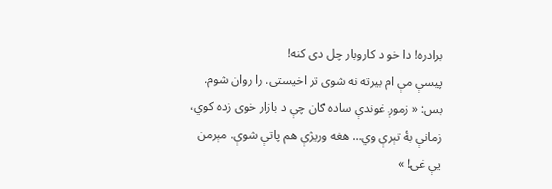برادره! دا خو د کاروبار چل دی کنه!
پیسې مې ام بیرته نه شوی تر اخیستی. را روان شوم. بس: « زموږ غوندې ساده ګان چې د بازار خوی زده کوي، زمانې بهٔ تېرې وي… هغه وریژې هم پاتې شوې. مېرمن یې غۍ! »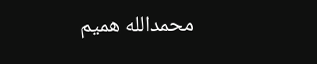محمدالله همیم